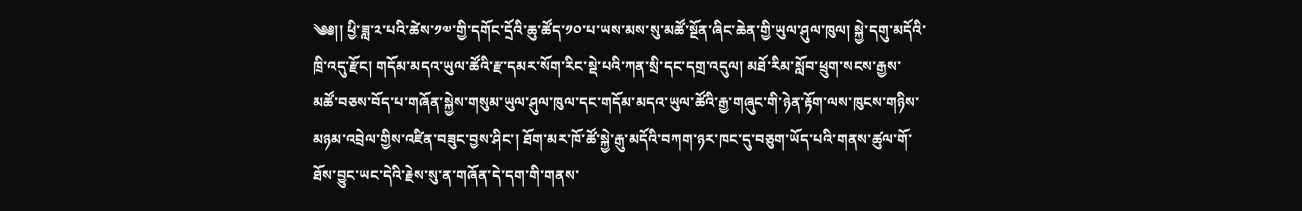༄༅།། ཕྱི་ཟླ་༢་པའི་ཚེས་༡༧་གྱི་དགོང་དྲོའི་ཆུ་ཚོད་༡༠་པ་ཡས་མས་སུ་མཚོ་སྔོན་ཞིང་ཆེན་གྱི་ཡུལ་ཤུལ་ཁུལ། སྐྱེ་དགུ་མདོའི་ཁྲི་འདུ་རྫོང། གདོམ་མདའ་ཡུལ་ཚོའི་རྫ་དམར་སོག་རིང་སྡེ་པའི་ཀན་སྲི་དང་དགྲ་འདུལ། མཐོ་རིམ་སློབ་ཕྲུག་སངས་རྒྱས་མཚོ་བཅས་བོད་པ་གཞོན་སྐྱེས་གསུམ་ཡུལ་ཤུལ་ཁུལ་དང་གདོམ་མདའ་ཡུལ་ཚོའི་རྒྱ་གཞུང་གི་ཉེན་རྟོག་ལས་ཁུངས་གཉིས་མཉམ་འབྲེལ་གྱིས་འཛིན་བཟུང་བྱས་ཤིང་། ཐོག་མར་ཁོ་ཚོ་སྐྱེ་རྒུ་མདོའི་བཀག་ཉར་ཁང་དུ་བཅུག་ཡོད་པའི་གནས་ཚུལ་གོ་ཐོས་བྱུང་ཡང་དེའི་རྗེས་སུ་ན་གཞོན་དེ་དག་གི་གནས་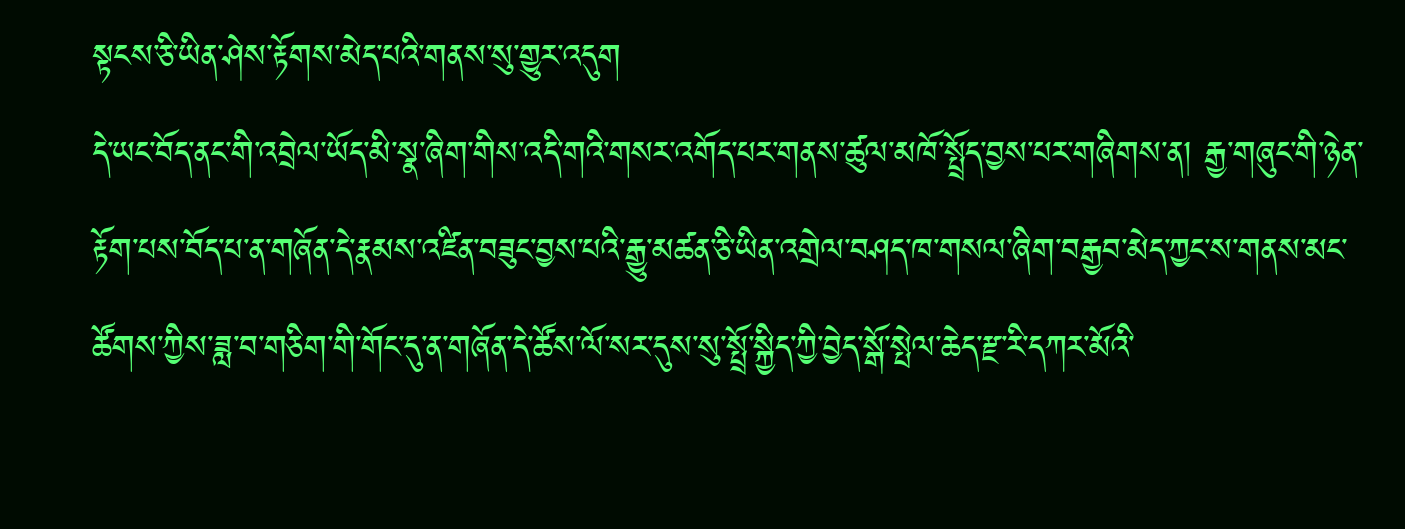སྟངས་ཅི་ཡིན་ཤེས་རྟོགས་མེད་པའི་གནས་སུ་གྱུར་འདུག
དེ་ཡང་བོད་ནང་གི་འབྲེལ་ཡོད་མི་སྣ་ཞིག་གིས་འདི་གའི་གསར་འགོད་པར་གནས་ཚུལ་མཁོ་སྤྲོད་བྱས་པར་གཞིགས་ན། རྒྱ་གཞུང་གི་ཉེན་རྟོག་པས་བོད་པ་ན་གཞོན་དེ་རྣམས་འཛིན་བཟུང་བྱས་པའི་རྒྱུ་མཚན་ཅི་ཡིན་འགྲེལ་བཤད་ཁ་གསལ་ཞིག་བརྒྱབ་མེད་ཀྱང་ས་གནས་མང་ཚོགས་ཀྱིས་ཟླ་བ་གཅིག་གི་གོང་དུ་ན་གཞོན་དེ་ཚོས་ལོ་སར་དུས་སུ་སྤྲོ་སྐྱིད་ཀྱི་བྱེད་སྒོ་སྤེལ་ཆེད་རྫ་རི་དཀར་མོའི་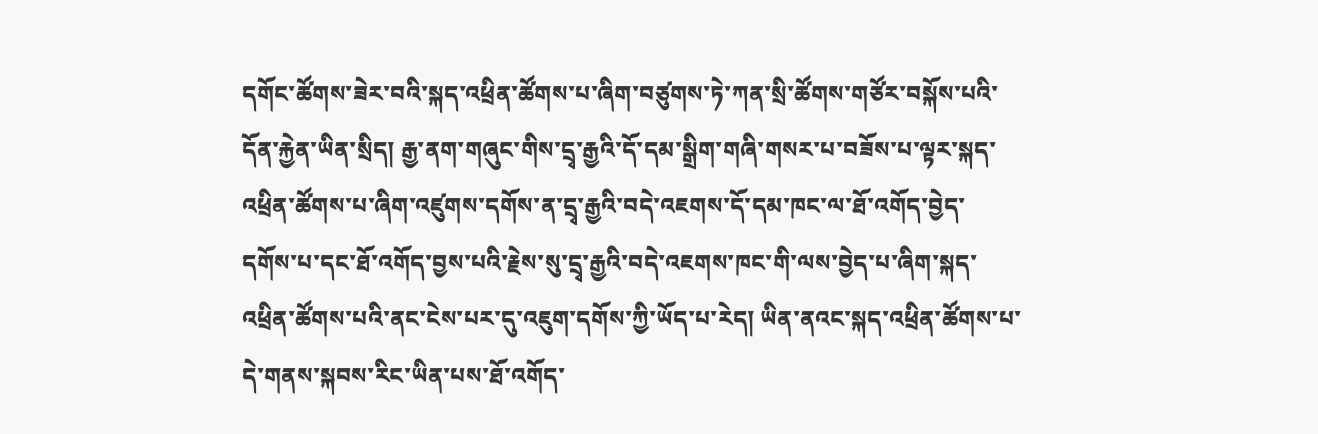དགོང་ཚོགས་ཟེར་བའི་སྐད་འཕྲིན་ཚོགས་པ་ཞིག་བཙུགས་ཏེ་ཀན་སྲི་ཚོགས་གཙོར་བསྐོས་པའི་དོན་རྐྱེན་ཡིན་སྲིད། རྒྱ་ནག་གཞུང་གིས་དྲྭ་རྒྱའི་དོ་དམ་སྒྲིག་གཞི་གསར་པ་བཟོས་པ་ལྟར་སྐད་འཕྲིན་ཚོགས་པ་ཞིག་འཛུགས་དགོས་ན་དྲྭ་རྒྱའི་བདེ་འཇགས་དོ་དམ་ཁང་ལ་ཐོ་འགོད་བྱེད་དགོས་པ་དང་ཐོ་འགོད་བྱས་པའི་རྗེས་སུ་དྲྭ་རྒྱའི་བདེ་འཇགས་ཁང་གི་ལས་བྱེད་པ་ཞིག་སྐད་འཕྲིན་ཚོགས་པའི་ནང་ངེས་པར་དུ་འཇུག་དགོས་ཀྱི་ཡོད་པ་རེད། ཡིན་ནའང་སྐད་འཕྲིན་ཚོགས་པ་དེ་གནས་སྐབས་རིང་ཡིན་པས་ཐོ་འགོད་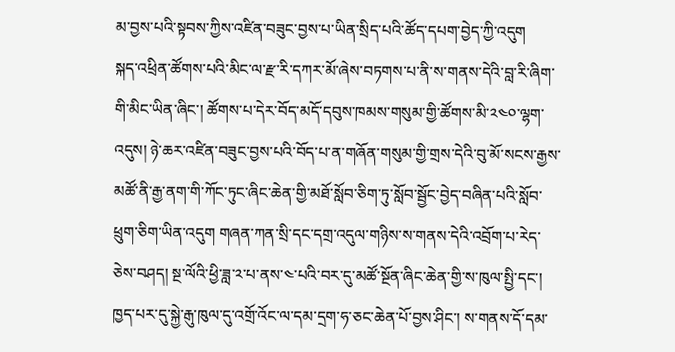མ་བྱས་པའི་སྟབས་ཀྱིས་འཛིན་བཟུང་བྱས་པ་ཡིན་སྲིད་པའི་ཚོད་དཔག་བྱེད་ཀྱི་འདུག
སྐད་འཕྲིན་ཚོགས་པའི་མིང་ལ་རྫ་རི་དཀར་མོ་ཞེས་བཏགས་པ་ནི་ས་གནས་དེའི་བླ་རི་ཞིག་གི་མིང་ཡིན་ཞིང་། ཚོགས་པ་དེར་བོད་མདོ་དབུས་ཁམས་གསུམ་གྱི་ཚོགས་མི་༢༤༠་ལྷག་འདུས། ཉེ་ཆར་འཛིན་བཟུང་བྱས་པའི་བོད་པ་ན་གཞོན་གསུམ་གྱི་གྲས་དེའི་བུ་མོ་སངས་རྒྱས་མཚོ་ནི་རྒྱ་ནག་གི་ཀོང་ཏུང་ཞིང་ཆེན་གྱི་མཐོ་སློབ་ཅིག་ཏུ་སློབ་སྦྱོང་བྱེད་བཞིན་པའི་སློབ་ཕྲུག་ཅིག་ཡིན་འདུག གཞན་ཀན་སྲི་དང་དགྲ་འདུལ་གཉིས་ས་གནས་དེའི་འབྲོག་པ་རེད་ཅེས་བཤད། སྔ་ལོའི་ཕྱི་ཟླ་༢་པ་ནས་༤་པའི་བར་དུ་མཚོ་སྔོན་ཞིང་ཆེན་གྱི་ས་ཁུལ་སྤྱི་དང་། ཁྱད་པར་དུ་སྐྱེ་རྒུ་ཁུལ་དུ་འགྲོ་འོང་ལ་དམ་དྲག་ཧ་ཅང་ཆེན་པོ་བྱས་ཤིང་། ས་གནས་དོ་དམ་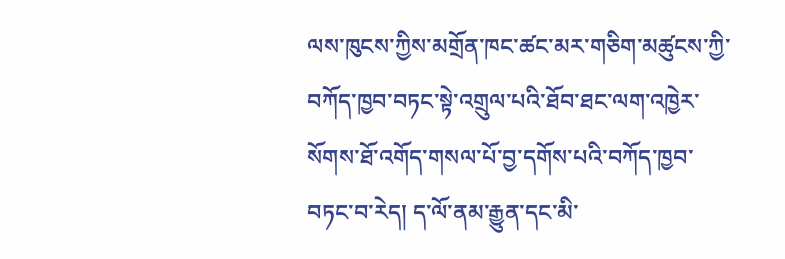ལས་ཁུངས་ཀྱིས་མགྲོན་ཁང་ཚང་མར་གཅིག་མཚུངས་ཀྱི་བཀོད་ཁྱབ་བཏང་སྟེ་འགྲུལ་པའི་ཐོབ་ཐང་ལག་འཁྱེར་སོགས་ཐོ་འགོད་གསལ་པོ་བྱ་དགོས་པའི་བཀོད་ཁྱབ་བཏང་བ་རེད། ད་ལོ་ནམ་རྒྱུན་དང་མི་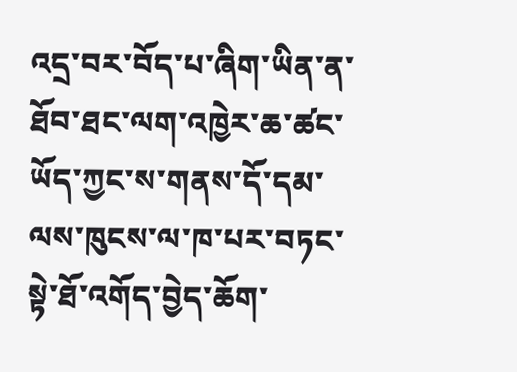འདྲ་བར་བོད་པ་ཞིག་ཡིན་ན་ཐོབ་ཐང་ལག་འཁྱེར་ཆ་ཚང་ཡོད་ཀྱང་ས་གནས་དོ་དམ་ལས་ཁུངས་ལ་ཁ་པར་བཏང་སྟེ་ཐོ་འགོད་བྱེད་ཆོག་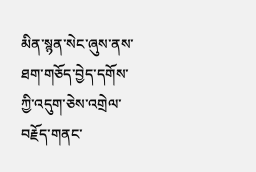མིན་སྙན་སེང་ཞུས་ནས་ཐག་གཅོད་བྱེད་དགོས་ཀྱི་འདུག་ཅེས་འགྲེལ་བརྗོད་གནང་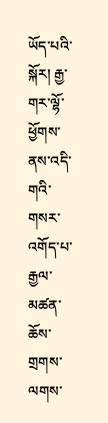ཡོད་པའི་སྐོར། རྒྱ་གར་ལྷོ་ཕྱོགས་ནས་འདི་གའི་གསར་འགོད་པ་རྒྱལ་མཚན་ཆོས་གྲགས་ལགས་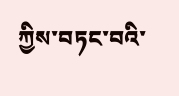ཀྱིས་བཏང་བའི་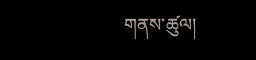གནས་ཚུལ།